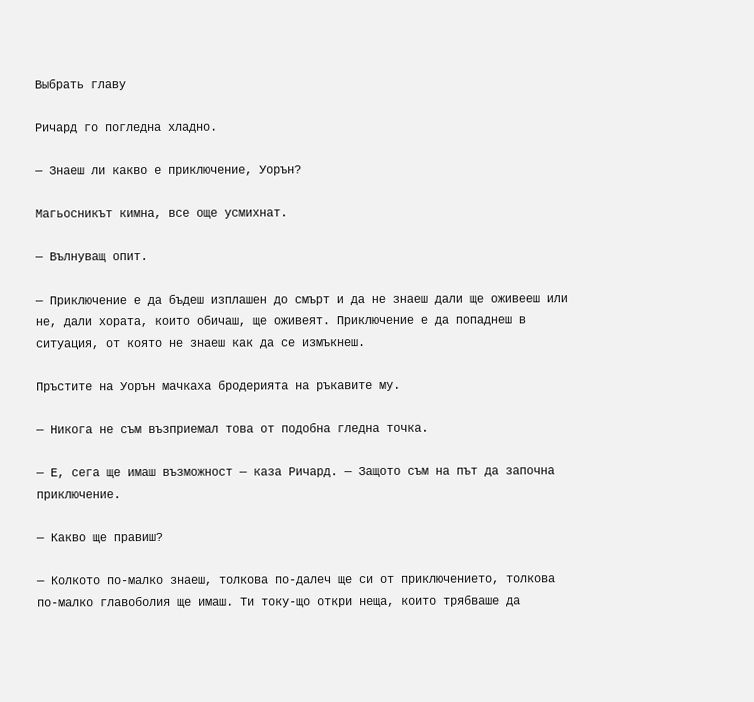Выбрать главу

Ричард го погледна хладно.

— Знаеш ли какво е приключение, Уорън?

Магьосникът кимна, все още усмихнат.

— Вълнуващ опит.

— Приключение е да бъдеш изплашен до смърт и да не знаеш дали ще оживееш или не, дали хората, които обичаш, ще оживеят. Приключение е да попаднеш в ситуация, от която не знаеш как да се измъкнеш.

Пръстите на Уорън мачкаха бродерията на ръкавите му.

— Никога не съм възприемал това от подобна гледна точка.

— Е, сега ще имаш възможност — каза Ричард. — Защото съм на път да започна приключение.

— Какво ще правиш?

— Колкото по-малко знаеш, толкова по-далеч ще си от приключението, толкова по-малко главоболия ще имаш. Ти току-що откри неща, които трябваше да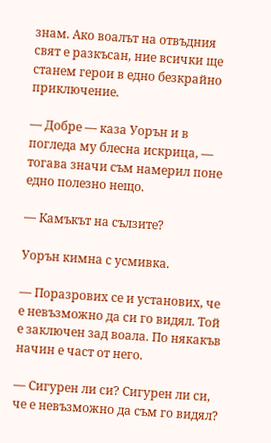знам. Ако воалът на отвъдния свят е разкъсан, ние всички ще станем герои в едно безкрайно приключение.

— Добре — каза Уорън и в погледа му блесна искрица, — тогава значи съм намерил поне едно полезно нещо.

— Камъкът на сълзите?

Уорън кимна с усмивка.

— Поразрових се и установих, че е невъзможно да си го видял. Той е заключен зад воала. По някакъв начин е част от него.

— Сигурен ли си? Сигурен ли си, че е невъзможно да съм го видял?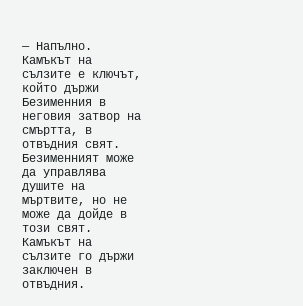— Напълно. Камъкът на сълзите е ключът, който държи Безименния в неговия затвор на смъртта, в отвъдния свят. Безименният може да управлява душите на мъртвите, но не може да дойде в този свят. Камъкът на сълзите го държи заключен в отвъдния.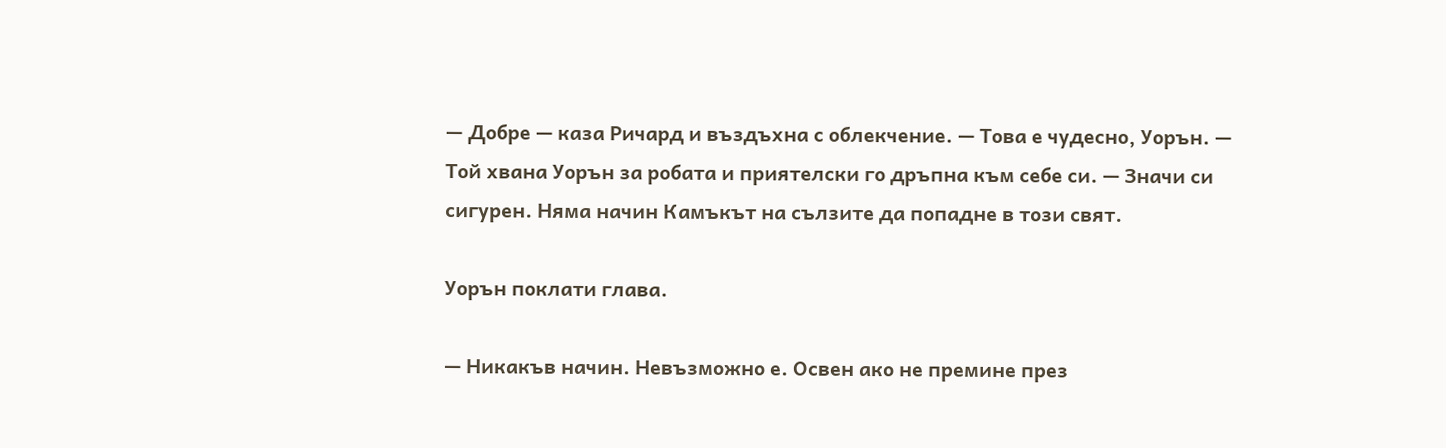— Добре — каза Ричард и въздъхна с облекчение. — Това е чудесно, Уорън. — Той хвана Уорън за робата и приятелски го дръпна към себе си. — Значи си сигурен. Няма начин Камъкът на сълзите да попадне в този свят.

Уорън поклати глава.

— Никакъв начин. Невъзможно е. Освен ако не премине през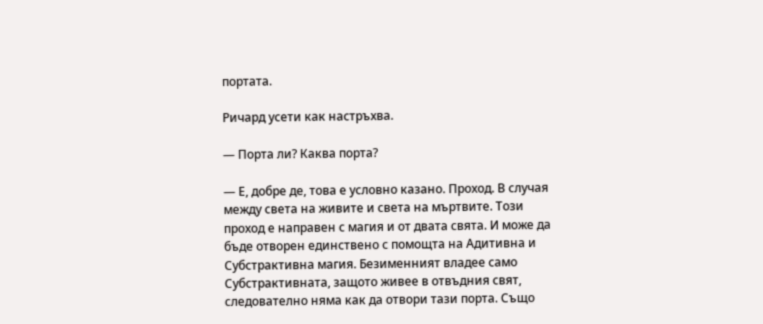портата.

Ричард усети как настръхва.

— Порта ли? Каква порта?

— Е, добре де, това е условно казано. Проход. В случая между света на живите и света на мъртвите. Този проход е направен с магия и от двата свята. И може да бъде отворен единствено с помощта на Адитивна и Субстрактивна магия. Безименният владее само Субстрактивната, защото живее в отвъдния свят, следователно няма как да отвори тази порта. Също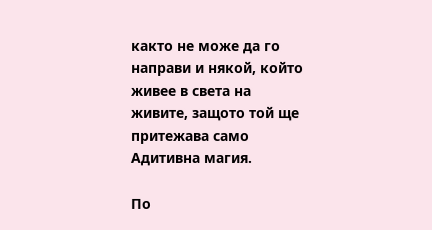както не може да го направи и някой, който живее в света на живите, защото той ще притежава само Адитивна магия.

По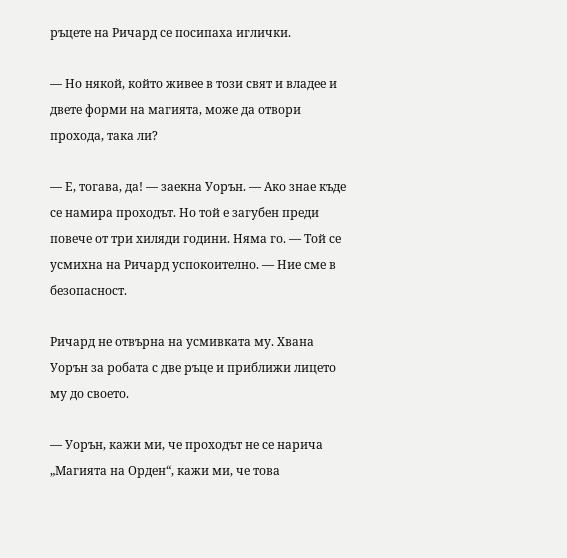ръцете на Ричард се посипаха иглички.

— Но някой, който живее в този свят и владее и двете форми на магията, може да отвори прохода, така ли?

— Е, тогава, да! — заекна Уорън. — Ако знае къде се намира проходът. Но той е загубен преди повече от три хиляди години. Няма го. — Той се усмихна на Ричард успокоително. — Ние сме в безопасност.

Ричард не отвърна на усмивката му. Хвана Уорън за робата с две ръце и приближи лицето му до своето.

— Уорън, кажи ми, че проходът не се нарича „Магията на Орден“, кажи ми, че това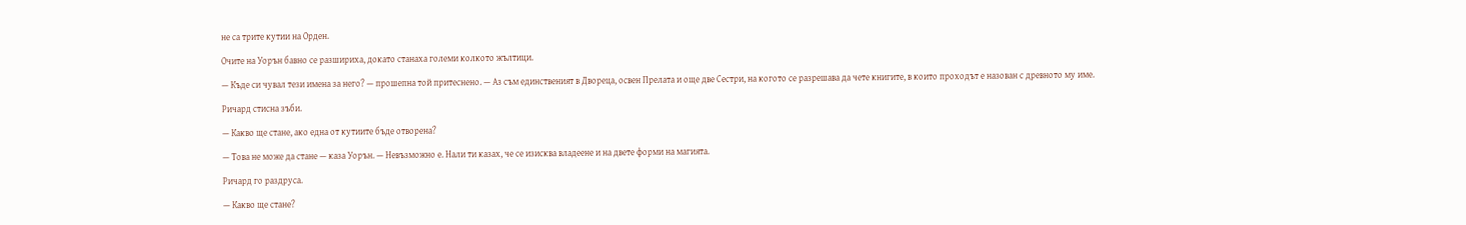не са трите кутии на Орден.

Очите на Уорън бавно се разшириха, докато станаха големи колкото жълтици.

— Къде си чувал тези имена за него? — прошепна той притеснено. — Аз съм единственият в Двореца, освен Прелата и още две Сестри, на когото се разрешава да чете книгите, в които проходът е назован с древното му име.

Ричард стисна зъби.

— Какво ще стане, ако една от кутиите бъде отворена?

— Това не може да стане — каза Уорън. — Невъзможно е. Нали ти казах, че се изисква владеене и на двете форми на магията.

Ричард го раздруса.

— Какво ще стане?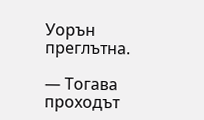Уорън преглътна.

— Тогава проходът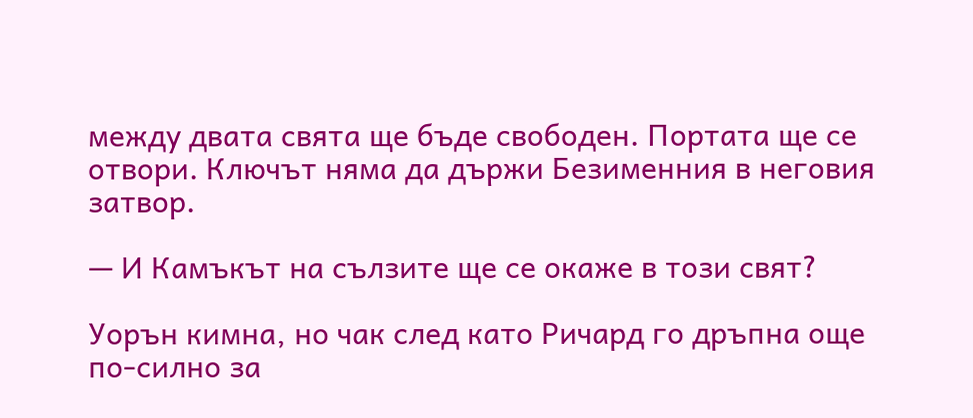между двата свята ще бъде свободен. Портата ще се отвори. Ключът няма да държи Безименния в неговия затвор.

— И Камъкът на сълзите ще се окаже в този свят?

Уорън кимна, но чак след като Ричард го дръпна още по-силно за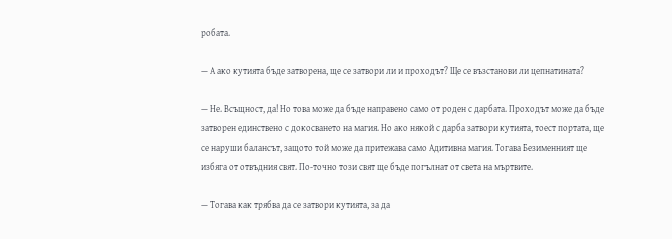робата.

— А ако кутията бъде затворена, ще се затвори ли и проходът? Ще се възстанови ли цепнатината?

— Не. Всъщност, да! Но това може да бъде направено само от роден с дарбата. Проходът може да бъде затворен единствено с докосването на магия. Но ако някой с дарба затвори кутията, тоест портата, ще се наруши балансът, защото той може да притежава само Адитивна магия. Тогава Безименният ще избяга от отвъдния свят. По-точно този свят ще бъде погълнат от света на мъртвите.

— Тогава как трябва да се затвори кутията, за да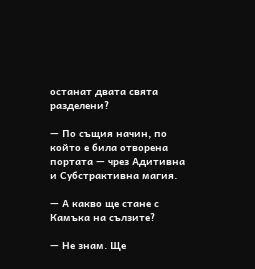останат двата свята разделени?

— По същия начин, по който е била отворена портата — чрез Адитивна и Субстрактивна магия.

— А какво ще стане с Камъка на сълзите?

— Не знам. Ще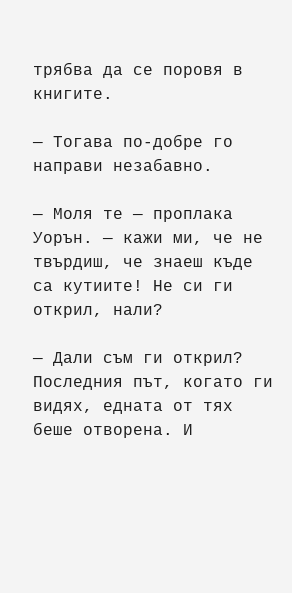трябва да се поровя в книгите.

— Тогава по-добре го направи незабавно.

— Моля те — проплака Уорън. — кажи ми, че не твърдиш, че знаеш къде са кутиите! Не си ги открил, нали?

— Дали съм ги открил? Последния път, когато ги видях, едната от тях беше отворена. И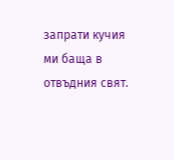запрати кучия ми баща в отвъдния свят.